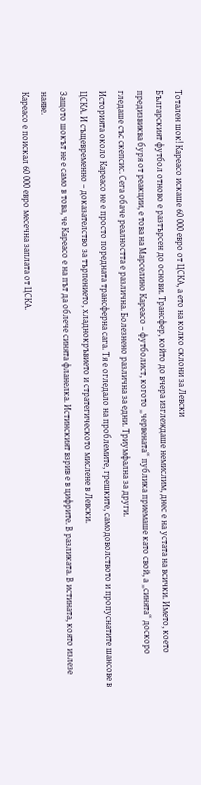Тотален шок! Кареасо искаше 60 000 евро от ЦСКА, а ето на колко склони за Левски
Българският футбол отново е разтърсен до основи. Трансфер, който до вчера изглеждаше немислим, днес е на устата на всички. Името, което предизвиква буря от реакции, е това на Марселино Кареасо – футболист, когото „червената“ публика приемаше като свой, а „синята“ доскоро гледаше със скепсис. Сега обаче реалността е различна. Болезнено различна за едни. Триумфална за други.
Историята около Кареасо не е просто поредната трансферна сага. Тя е огледало на проблемите, грешките, самодоволството и пропуснатите шансове в ЦСКА. И същевременно – доказателство за търпението, хладнокръвието и стратегическото мислене в Левски.
Защото шокът не е само в това, че Кареасо е на път да облече синята фланелка. Истинският взрив е в цифрите. В разликата. В истината, която излезе наяве.
Кареасо е поискал 60 000 евро месечна заплата от ЦСКА.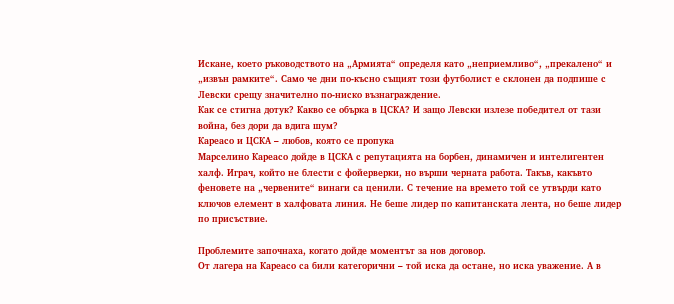Искане, което ръководството на „Армията“ определя като „неприемливо“, „прекалено“ и „извън рамките“. Само че дни по-късно същият този футболист е склонен да подпише с Левски срещу значително по-ниско възнаграждение.
Как се стигна дотук? Какво се обърка в ЦСКА? И защо Левски излезе победител от тази война, без дори да вдига шум?
Кареасо и ЦСКА – любов, която се пропука
Марселино Кареасо дойде в ЦСКА с репутацията на борбен, динамичен и интелигентен халф. Играч, който не блести с фойерверки, но върши черната работа. Такъв, какъвто феновете на „червените“ винаги са ценили. С течение на времето той се утвърди като ключов елемент в халфовата линия. Не беше лидер по капитанската лента, но беше лидер по присъствие.

Проблемите започнаха, когато дойде моментът за нов договор.
От лагера на Кареасо са били категорични – той иска да остане, но иска уважение. А в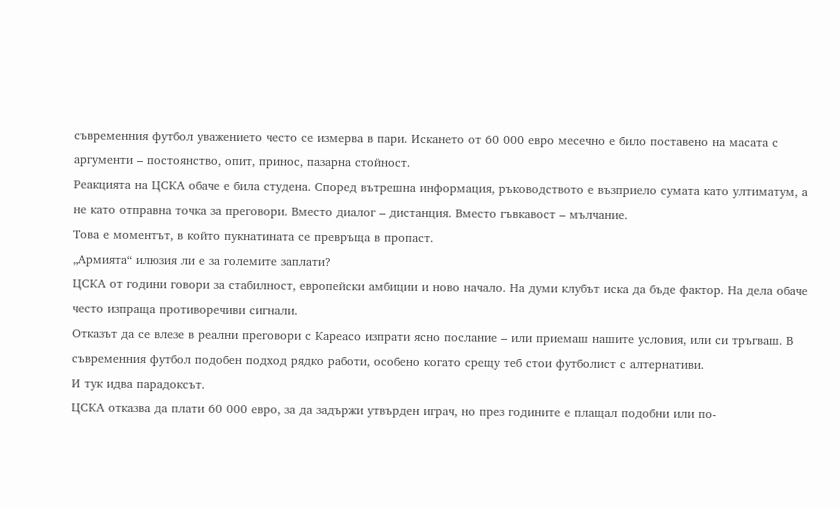съвременния футбол уважението често се измерва в пари. Искането от 60 000 евро месечно е било поставено на масата с аргументи – постоянство, опит, принос, пазарна стойност.
Реакцията на ЦСКА обаче е била студена. Според вътрешна информация, ръководството е възприело сумата като ултиматум, а не като отправна точка за преговори. Вместо диалог – дистанция. Вместо гъвкавост – мълчание.
Това е моментът, в който пукнатината се превръща в пропаст.
„Армията“ илюзия ли е за големите заплати?
ЦСКА от години говори за стабилност, европейски амбиции и ново начало. На думи клубът иска да бъде фактор. На дела обаче често изпраща противоречиви сигнали.
Отказът да се влезе в реални преговори с Кареасо изпрати ясно послание – или приемаш нашите условия, или си тръгваш. В съвременния футбол подобен подход рядко работи, особено когато срещу теб стои футболист с алтернативи.
И тук идва парадоксът.
ЦСКА отказва да плати 60 000 евро, за да задържи утвърден играч, но през годините е плащал подобни или по-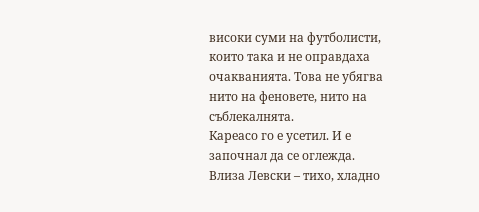високи суми на футболисти, които така и не оправдаха очакванията. Това не убягва нито на феновете, нито на съблекалнята.
Кареасо го е усетил. И е започнал да се оглежда.
Влиза Левски – тихо, хладно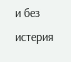и без истерия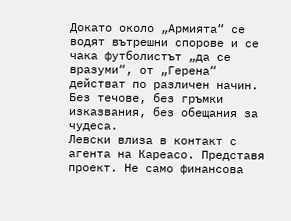Докато около „Армията“ се водят вътрешни спорове и се чака футболистът „да се вразуми“, от „Герена“ действат по различен начин. Без течове, без гръмки изказвания, без обещания за чудеса.
Левски влиза в контакт с агента на Кареасо. Представя проект. Не само финансова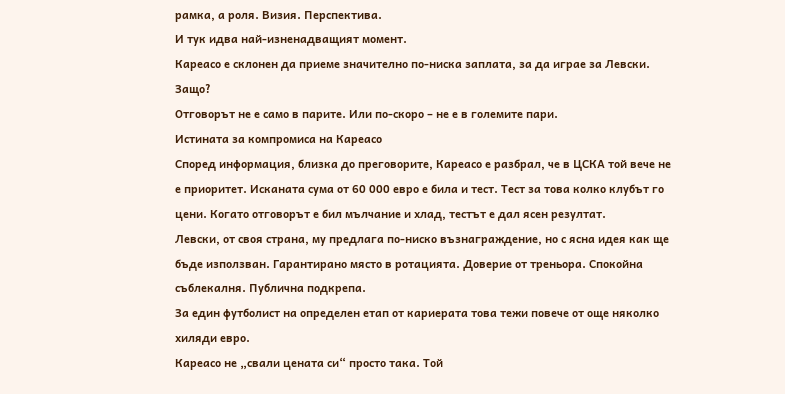рамка, а роля. Визия. Перспектива.
И тук идва най-изненадващият момент.
Кареасо е склонен да приеме значително по-ниска заплата, за да играе за Левски.
Защо?
Отговорът не е само в парите. Или по-скоро – не е в големите пари.
Истината за компромиса на Кареасо
Според информация, близка до преговорите, Кареасо е разбрал, че в ЦСКА той вече не е приоритет. Исканата сума от 60 000 евро е била и тест. Тест за това колко клубът го цени. Когато отговорът е бил мълчание и хлад, тестът е дал ясен резултат.
Левски, от своя страна, му предлага по-ниско възнаграждение, но с ясна идея как ще бъде използван. Гарантирано място в ротацията. Доверие от треньора. Спокойна съблекалня. Публична подкрепа.
За един футболист на определен етап от кариерата това тежи повече от още няколко хиляди евро.
Кареасо не „свали цената си“ просто така. Той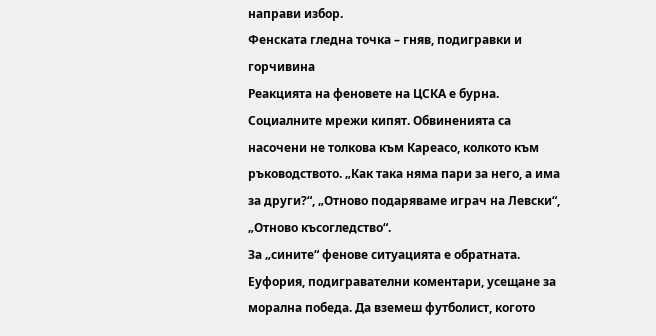направи избор.
Фенската гледна точка – гняв, подигравки и горчивина
Реакцията на феновете на ЦСКА е бурна. Социалните мрежи кипят. Обвиненията са насочени не толкова към Кареасо, колкото към ръководството. „Как така няма пари за него, а има за други?“, „Отново подаряваме играч на Левски“, „Отново късогледство“.
За „сините“ фенове ситуацията е обратната. Еуфория, подигравателни коментари, усещане за морална победа. Да вземеш футболист, когото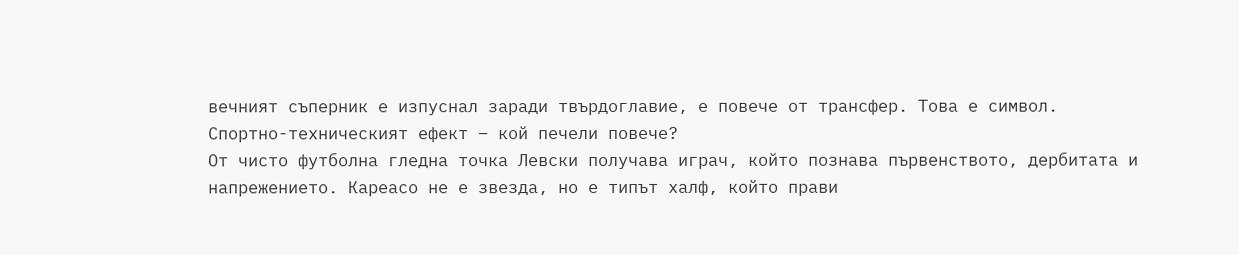вечният съперник е изпуснал заради твърдоглавие, е повече от трансфер. Това е символ.
Спортно-техническият ефект – кой печели повече?
От чисто футболна гледна точка Левски получава играч, който познава първенството, дербитата и напрежението. Кареасо не е звезда, но е типът халф, който прави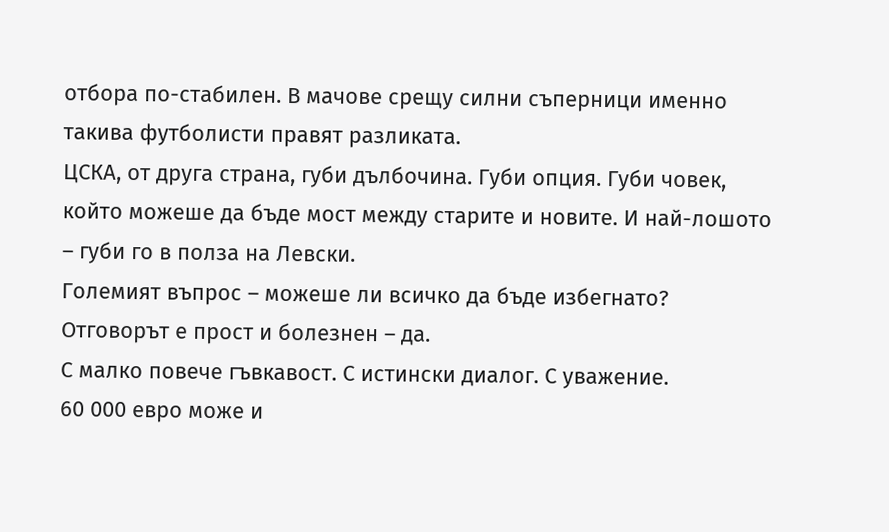отбора по-стабилен. В мачове срещу силни съперници именно такива футболисти правят разликата.
ЦСКА, от друга страна, губи дълбочина. Губи опция. Губи човек, който можеше да бъде мост между старите и новите. И най-лошото – губи го в полза на Левски.
Големият въпрос – можеше ли всичко да бъде избегнато?
Отговорът е прост и болезнен – да.
С малко повече гъвкавост. С истински диалог. С уважение.
60 000 евро може и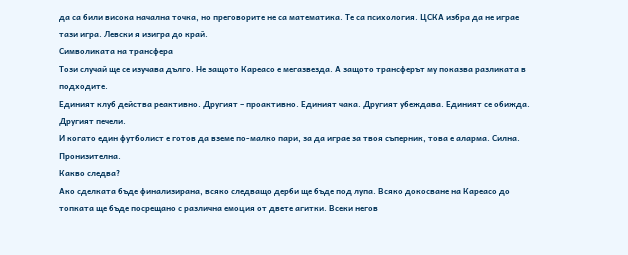да са били висока начална точка, но преговорите не са математика. Те са психология. ЦСКА избра да не играе тази игра. Левски я изигра до край.
Символиката на трансфера
Този случай ще се изучава дълго. Не защото Кареасо е мегазвезда. А защото трансферът му показва разликата в подходите.
Единият клуб действа реактивно. Другият – проактивно. Единият чака. Другият убеждава. Единият се обижда. Другият печели.
И когато един футболист е готов да вземе по-малко пари, за да играе за твоя съперник, това е аларма. Силна. Пронизителна.
Какво следва?
Ако сделката бъде финализирана, всяко следващо дерби ще бъде под лупа. Всяко докосване на Кареасо до топката ще бъде посрещано с различна емоция от двете агитки. Всеки негов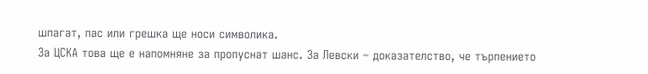шпагат, пас или грешка ще носи символика.
За ЦСКА това ще е напомняне за пропуснат шанс. За Левски – доказателство, че търпението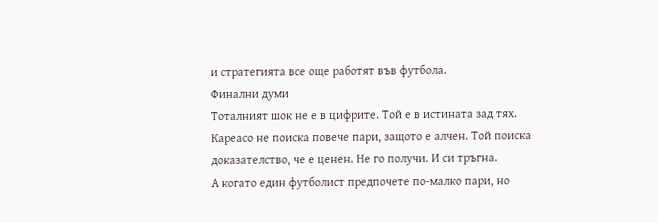и стратегията все още работят във футбола.
Финални думи
Тоталният шок не е в цифрите. Той е в истината зад тях.
Кареасо не поиска повече пари, защото е алчен. Той поиска доказателство, че е ценен. Не го получи. И си тръгна.
А когато един футболист предпочете по-малко пари, но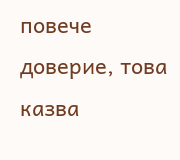повече доверие, това казва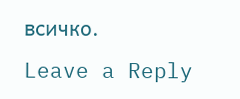всичко.
Leave a Reply